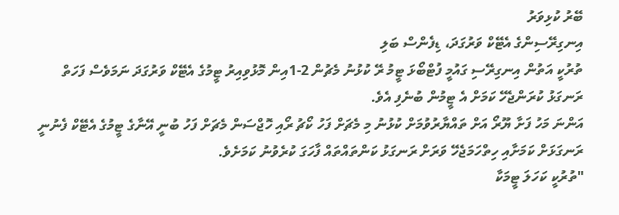ބޭރު ކުޅިވަރު
އިނގިރޭސިންގެ އެޓޭކް ވަރުގަދަ، ޑިފެންސް ބަލި
ތުރުކީ އަތުން އިނގިރޭސި ގައުމީ ފުޓްބޯޅަ ޓީމު ރޭ ކުޅުނު މެޗުން 2-1އިން މޮޅުވިއިރު ޓީމުގެ އެޓޭކް ވަރުގަދަ ނަމަވެސް ފަހަތް ރަނގަޅު ކުރަންޖެހޭ ކަމަށް އެ ޓީމުން ބުނެފި އެވެ.
އަންނަ މަހު ފަށާ ޔޫރޯ އަށް ތައްޔާރުވުމަށް ކުޅުނު މި މެޗަށް ފަހު ކޯޗު ރޯއި ހޮޖްސަން މެޗަށް ފަހު ބުނީ އޭނާގެ ޓީމުގެ އެޓޭކް ފެނުނީ ރަނގަޅަށް ކަމަށާއި ހިތްހަމަޖެހޭ ވަރަށް ރަނގަޅު ކަންތައްތައް ފާހަގަ ކުރެވުނު ކަމަށެވެ.
"ތުރުކީ ކަހަލަ ޓީމަކާ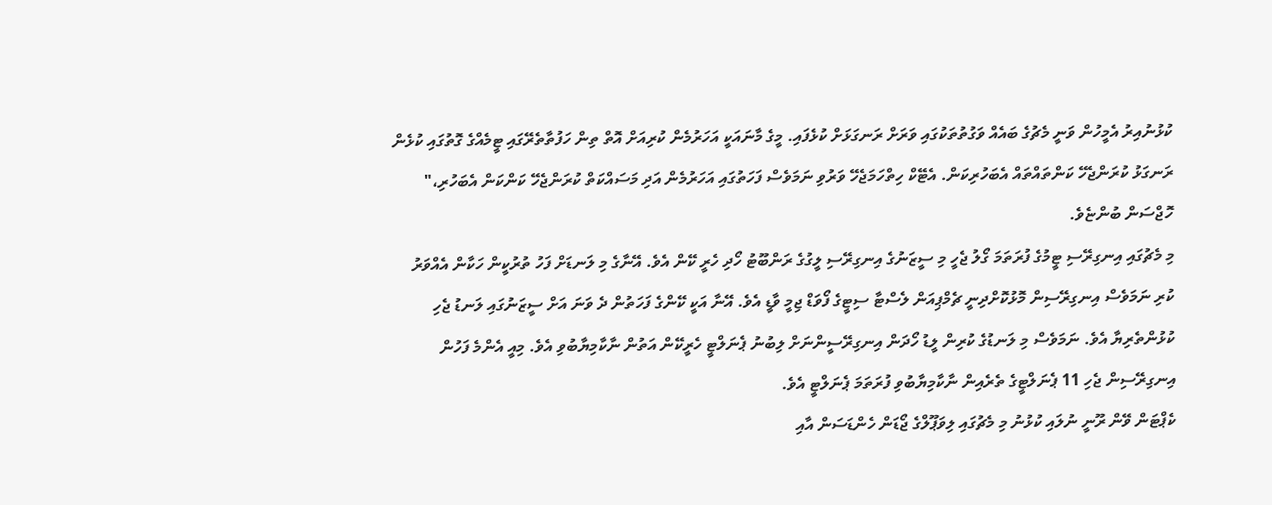ކުޅުނުއިރު އެމީހުން ވަނީ މެޗުގެ ބައެއް ވަގުތުތަކުގައި ވަރަށް ރަނގަޅަށް ކުޅެފައި. މީގެ މާނައަކީ އަހަރުމެން ކުރިއަށް އޮތް ތިން ހަފުތާތެރޭގައި ޓީމެއްގެ ގޮތުގައި ކުޅެން ރަނގަޅު ކުރަންޖެހޭ ކަންތައްތައް އެބަހުރިކަން. އެޓޭކް ހިތްހަމަޖެހޭ ވަރުވި ނަމަވެސް ފަހަތުގައި އަހަރުމެން އަދި މަސައްކަތް ކުރަންޖެހޭ ކަންކަން އެބަހުރި،" ހޮޖްސަން ބުންޏެވެ.
މި މެޗުގައި އިނގިރޭސި ޓީމުގެ ފުރަތަމަ ގޯލު ޖެހީ މި ސީޒަނުގެ އިނގިރޭސި ލީގުގެ ރަންބޫޓު ހޯދި ހެރީ ކޭން އެވެ. އޭނާގެ މި ލަނޑަށް ފަހު ތުރުކީން ހަކާން އެއްވަރު ކުރި ނަމަވެސް އިނގިރޭސިން މޮޅުކޮށްދިނީ ޗެމްޕިއަން ލެސްޓާ ސިޓީގެ ފޯވަޑް ޖިމީ ވާޑީ އެވެ. އޭނާ އަކީ ކޭންގެ ފަހަތުން ދެ ވަނަ އަށް ސީޒަނުގައި ލަނޑު ޖެހި ކުޅުންތެރިޔާ އެވެ. ނަމަވެސް މި ލަނޑުގެ ކުރިން ލީޑު ހޯދަން އިނގިރޭސީންނަށް ލިބުނު ޕެނަލްޓީ ހެރީކޭން އަތުން ނާކާމިޔާބުވި އެވެ. މިއީ އެންމެ ފަހުން އިނގިރޭސިން ޖެހި 11 ޕެނަލްޓީގެ ތެރެއިން ނާކާމިޔާބުވި ފުރަތަމަ ޕެނަލްޓީ އެވެ.
ކެޕްޓަން ވޭން ރޫނީ ނުލައި ކުޅުނު މި މެޗުގައި ލިވަޕޫލްގެ ޖޯޑަން ހެންޑަސަން އާއި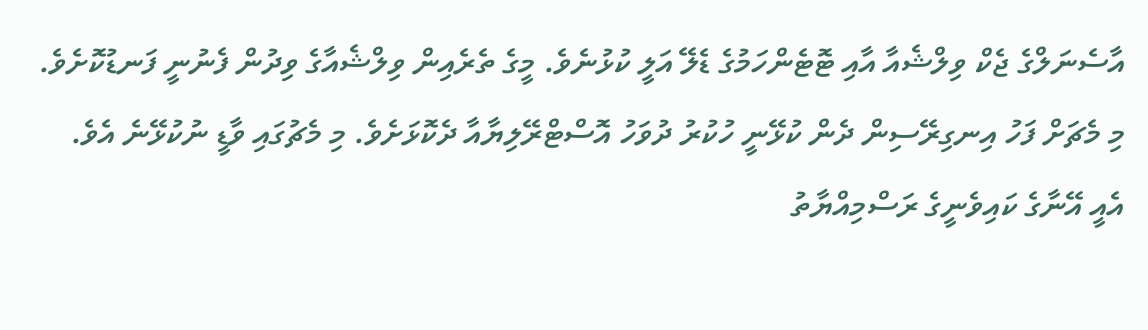އާސެނަލްގެ ޖެކް ވިލްޝެއާ އާއި ޓޮޓެންހަމުގެ ޑެލޭ އަލީ ކުޅުނެވެ. މީގެ ތެރެއިން ވިލްޝެއާގެ ވިދުން ފެނުނީ ފަނޑުކޮށެވެ.
މި މެޗަށް ފަހު އިނގިރޭސިން ދެން ކުޅޭނީ ހުކުރު ދުވަހު އޮސްޓްރޭލިޔާއާ ދެކޮޅަށެވެ. މި މެޗުގައި ވާޑީ ނުކުޅޭނެ އެވެ. އެއީ އޭނާގެ ކައިވެނީގެ ރަސްމިއްޔާތު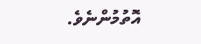އޮތުމުންނެވެ.